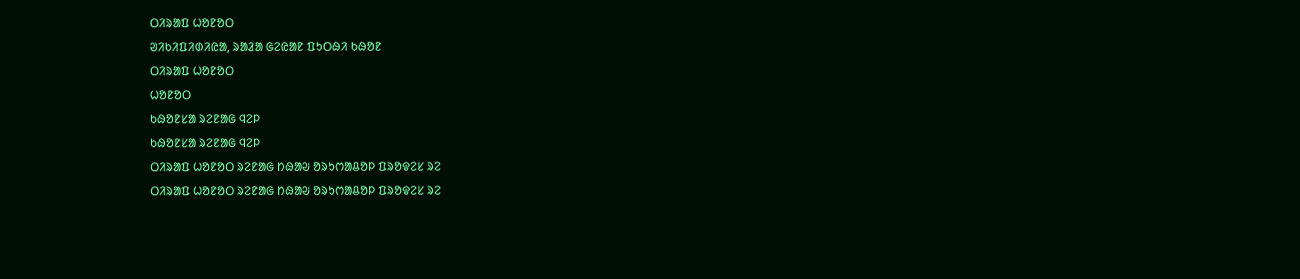ᱛᱤᱨᱟᱯ ᱦᱚᱱᱚᱛ
ᱣᱤᱠᱤᱯᱤᱰᱤᱭᱟ, ᱨᱟᱲᱟ ᱜᱮᱭᱟᱱ ᱯᱩᱛᱷᱤ ᱠᱷᱚᱱ
ᱛᱤᱨᱟᱯ ᱦᱚᱱᱚᱛ
ᱦᱚᱱᱚᱛ
ᱠᱷᱚᱱᱥᱟ ᱨᱮᱱᱟᱜ ᱧᱮᱞ
ᱠᱷᱚᱱᱥᱟ ᱨᱮᱱᱟᱜ ᱧᱮᱞ
ᱛᱤᱨᱟᱯ ᱦᱚᱱᱚᱛ ᱨᱮᱱᱟᱜ ᱴᱷᱟᱶ ᱚᱨᱩᱬᱟᱪᱚᱞ ᱯᱨᱚᱫᱮᱥ ᱨᱮ
ᱛᱤᱨᱟᱯ ᱦᱚᱱᱚᱛ ᱨᱮᱱᱟᱜ ᱴᱷᱟᱶ ᱚᱨᱩᱬᱟᱪᱚᱞ ᱯᱨᱚᱫᱮᱥ ᱨᱮ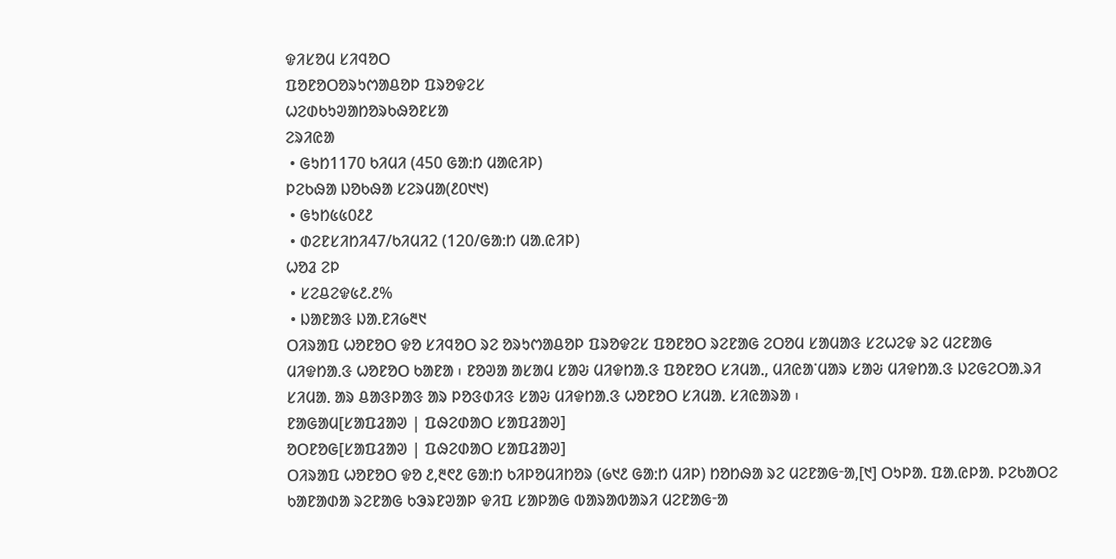ᱫᱤᱥᱚᱢ ᱥᱤᱧᱚᱛ
ᱯᱚᱱᱚᱛᱚᱨᱩᱬᱟᱪᱚᱞ ᱯᱨᱚᱫᱮᱥ
ᱦᱮᱰᱠᱩᱣᱟᱴᱚᱨᱠᱷᱚᱱᱥᱟ
ᱮᱨᱤᱭᱟ
 • ᱜᱩᱴ1170 ᱠᱤᱢᱤ (450 ᱜᱟᱺᱴ ᱢᱟᱭᱤᱞ)
ᱞᱮᱠᱷᱟ ᱡᱚᱠᱷᱟ ᱥᱮᱨᱢᱟ(᱒᱐᱑᱑)
 • ᱜᱩᱴ᱕᱕᱐᱒᱒
 • ᱰᱮᱱᱥᱤᱴᱤ47/ᱠᱤᱢᱤ2 (120/ᱜᱟᱺᱴ ᱢᱟᱹᱭᱤᱞ)
ᱦᱚᱲ ᱮᱞ
 • ᱥᱮᱪᱮᱫ᱕᱒.᱒%
 • ᱡᱟᱱᱟᱝ ᱡᱟᱹᱱᱤ᱙᱓᱑
ᱛᱤᱨᱟᱯ ᱦᱚᱱᱚᱛ ᱫᱚ ᱥᱤᱧᱚᱛ ᱨᱮ ᱚᱨᱩᱬᱟᱪᱚᱞ ᱯᱨᱚᱫᱮᱥ ᱯᱚᱱᱚᱛ ᱨᱮᱱᱟᱜ ᱮᱛᱚᱢ ᱥᱟᱢᱟᱝ ᱥᱮᱦᱮᱫ ᱨᱮ ᱢᱮᱱᱟᱜ ᱢᱤᱫᱴᱟᱹᱝ ᱦᱚᱱᱚᱛ ᱠᱟᱱᱟ ᱾ ᱱᱚᱣᱟ ᱟᱥᱟᱢ ᱥᱟᱶ ᱢᱤᱫᱴᱟᱹᱝ ᱯᱚᱱᱚᱛ ᱥᱤᱢᱟᱹ, ᱢᱤᱭᱟᱸᱢᱟᱨ ᱥᱟᱶ ᱢᱤᱫᱴᱟᱹᱝ ᱡᱮᱜᱮᱛᱟᱹᱨᱤ ᱥᱤᱢᱟᱹ ᱟᱨ ᱪᱟᱝᱞᱟᱝ ᱟᱨ ᱞᱚᱝᱰᱤᱝ ᱥᱟᱶ ᱢᱤᱫᱴᱟᱹᱝ ᱦᱚᱱᱚᱛ ᱥᱤᱢᱟᱹ ᱥᱤᱭᱟᱨᱟ ᱾
ᱱᱟᱜᱟᱢ[ᱥᱟᱯᱲᱟᱣ | ᱯᱷᱮᱰᱟᱛ ᱥᱟᱯᱲᱟᱣ]
ᱚᱛᱱᱚᱜ[ᱥᱟᱯᱲᱟᱣ | ᱯᱷᱮᱰᱟᱛ ᱥᱟᱯᱲᱟᱣ]
ᱛᱤᱨᱟᱯ ᱦᱚᱱᱚᱛ ᱫᱚ ᱒,᱓᱖᱒ ᱜᱟᱺᱴ ᱠᱤᱞᱚᱢᱤᱴᱚᱨ (᱙᱑᱒ ᱜᱟᱺᱴ ᱢᱤᱞ) ᱴᱚᱴᱷᱟ ᱨᱮ ᱢᱮᱱᱟᱜᱼᱟ,[᱑] ᱛᱩᱞᱟᱹ ᱯᱟᱹᱭᱞᱟᱹ ᱞᱮᱠᱟᱛᱮ ᱠᱟᱱᱟᱰᱟ ᱨᱮᱱᱟᱜ ᱠᱳᱨᱱᱣᱟᱞ ᱫᱤᱯ ᱥᱟᱞᱟᱜ ᱵᱟᱨᱟᱵᱟᱨᱤ ᱢᱮᱱᱟᱜᱼᱟ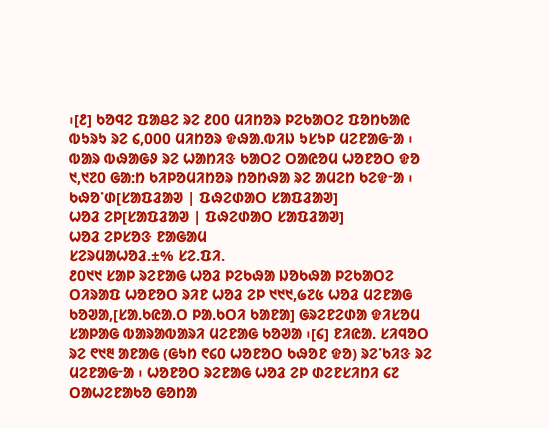᱾[᱒] ᱠᱚᱧᱮ ᱯᱟᱪᱮ ᱨᱮ ᱒᱐᱐ ᱢᱤᱴᱚᱨ ᱞᱮᱠᱟᱛᱮ ᱯᱚᱴᱠᱟᱭ ᱵᱩᱨᱩ ᱨᱮ ᱔,᱐᱐᱐ ᱢᱤᱴᱚᱨ ᱫᱷᱟᱹᱵᱤᱡ ᱩᱥᱩᱞ ᱢᱮᱱᱟᱜᱼᱟ ᱾ ᱵᱟᱨ ᱵᱷᱟᱜᱽ ᱨᱮ ᱦᱟᱴᱤᱝ ᱠᱟᱛᱮ ᱛᱟᱭᱚᱢ ᱦᱚᱱᱚᱛ ᱫᱚ ᱑,᱑᱗᱐ ᱜᱟᱺᱴ ᱠᱤᱞᱚᱢᱤᱴᱚᱨ ᱴᱚᱴᱷᱟ ᱨᱮ ᱟᱢᱮᱴ ᱠᱮᱫᱼᱟ ᱾
ᱠᱷᱚᱸᱰ[ᱥᱟᱯᱲᱟᱣ | ᱯᱷᱮᱰᱟᱛ ᱥᱟᱯᱲᱟᱣ]
ᱦᱚᱲ ᱮᱞ[ᱥᱟᱯᱲᱟᱣ | ᱯᱷᱮᱰᱟᱛ ᱥᱟᱯᱲᱟᱣ]
ᱦᱚᱲ ᱮᱞᱥᱚᱝ ᱱᱟᱜᱟᱢ
ᱥᱮᱨᱢᱟᱦᱚᱲ.±% ᱥᱮ.ᱯᱤ.
᱒᱐᱑᱑ ᱥᱟᱞ ᱨᱮᱱᱟᱜ ᱦᱚᱲ ᱞᱮᱠᱷᱟ ᱡᱚᱠᱷᱟ ᱞᱮᱠᱟᱛᱮ ᱛᱤᱨᱟᱯ ᱦᱚᱱᱚᱛ ᱨᱤᱱ ᱦᱚᱲ ᱮᱞ ᱑᱑᱑,᱙᱗᱕ ᱦᱚᱲ ᱢᱮᱱᱟᱜ ᱠᱚᱣᱟ,[ᱥᱟᱹᱠᱭᱟᱹᱛ ᱞᱟᱹᱠᱛᱤ ᱠᱟᱱᱟ] ᱜᱨᱮᱱᱮᱰᱟ ᱫᱤᱥᱚᱢ ᱥᱟᱞᱟᱜ ᱵᱟᱨᱟᱵᱟᱨᱤ ᱢᱮᱱᱟᱜ ᱠᱚᱣᱟ ᱾[᱔] ᱱᱤᱭᱟᱹ ᱥᱤᱧᱚᱛ ᱨᱮ ᱖᱑᱓ ᱟᱱᱟᱜ (ᱜᱩᱴ ᱖᱔᱐ ᱦᱚᱱᱚᱛ ᱠᱷᱚᱱ ᱫᱚ) ᱨᱮᱸᱠᱤᱝ ᱨᱮ ᱢᱮᱱᱟᱜᱼᱟ ᱾ ᱦᱚᱱᱚᱛ ᱨᱮᱱᱟᱜ ᱦᱚᱲ ᱮᱞ ᱰᱮᱱᱥᱤᱴᱤ ᱔᱗ ᱛᱟᱦᱮᱱᱟᱠᱚ ᱜᱚᱴᱟ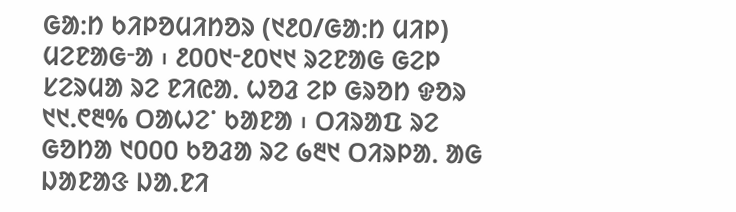ᱜᱟᱺᱴ ᱠᱤᱞᱚᱢᱤᱴᱚᱨ (᱑᱒᱐/ᱜᱟᱺᱴ ᱢᱤᱞ) ᱢᱮᱱᱟᱜᱼᱟ ᱾ ᱒᱐᱐᱑ᱼ᱒᱐᱑᱑ ᱨᱮᱱᱟᱜ ᱜᱮᱞ ᱥᱮᱨᱢᱟ ᱨᱮ ᱱᱤᱭᱟᱹ ᱦᱚᱲ ᱮᱞ ᱜᱨᱚᱴ ᱫᱚᱨ ᱑᱑.᱖᱓% ᱛᱟᱦᱮᱸ ᱠᱟᱱᱟ ᱾ ᱛᱤᱨᱟᱯ ᱨᱮ ᱜᱚᱴᱟ ᱑᱐᱐᱐ ᱠᱚᱲᱟ ᱨᱮ ᱙᱓᱑ ᱛᱤᱨᱞᱟᱹ ᱟᱜ ᱡᱟᱱᱟᱝ ᱡᱟᱹᱱᱤ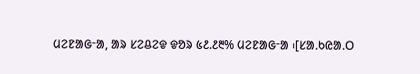ᱢᱮᱱᱟᱜᱼᱟ, ᱟᱨ ᱥᱮᱪᱮᱫ ᱫᱚᱨ ᱕᱒.᱒᱓% ᱢᱮᱱᱟᱜᱼᱟ ᱾[ᱥᱟᱹᱠᱭᱟᱹᱛ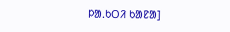ᱞᱟᱹᱠᱛᱤ ᱠᱟᱱᱟ]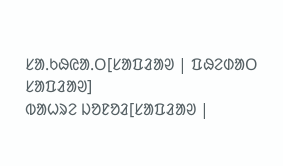ᱥᱟᱹᱠᱷᱭᱟᱹᱛ[ᱥᱟᱯᱲᱟᱣ | ᱯᱷᱮᱰᱟᱛ ᱥᱟᱯᱲᱟᱣ]
ᱵᱟᱦᱨᱮ ᱡᱚᱱᱚᱲ[ᱥᱟᱯᱲᱟᱣ |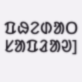ᱯᱷᱮᱰᱟᱛ ᱥᱟᱯᱲᱟᱣ]